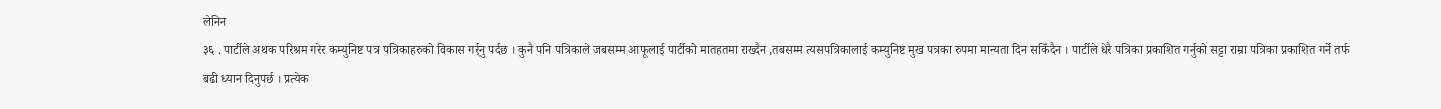लेनिन
३६ . पार्टीले अथक परिश्रम गरेर कम्युनिष्ट पत्र पत्रिकाहरुको विकास गर्र्नु पर्दछ । कुनै पनि पत्रिकाले जबसम्म आफूलाई पार्टीको मातहतमा राख्दैन ,तबसम्म त्यसपत्रिकालाई कम्युनिष्ट मुख पत्रका रुपमा मान्यता दिन सकिँदैन । पार्टीले धेरै पत्रिका प्रकाशित गर्नुको सट्टा राम्रा पत्रिका प्रकाशित गर्ने तर्फ बढी ध्यान दिनुपर्छ । प्रत्येक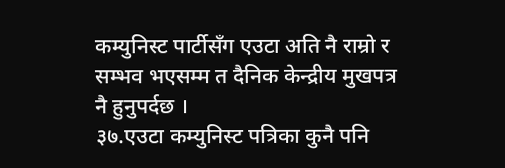कम्युनिस्ट पार्टीसँग एउटा अति नै राम्रो र सम्भव भएसम्म त दैनिक केन्द्रीय मुखपत्र नै हुनुपर्दछ ।
३७.एउटा कम्युनिस्ट पत्रिका कुनै पनि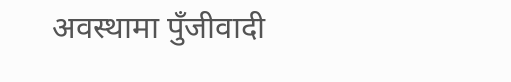अवस्थामा पुँजीवादी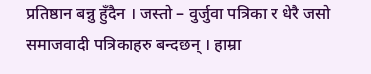प्रतिष्ठान बन्नु हुँदैन । जस्तो – वुर्जुवा पत्रिका र धेरै जसो समाजवादी पत्रिकाहरु बन्दछन् । हाम्रा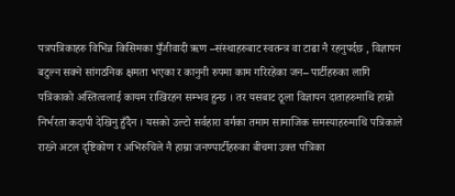पत्रपत्रिकाहरु विभिन्न किसिमका पुँजीवादी ऋण –संस्थाहरुबाट स्वतन्त्र वा टाढा नै रहनुपर्दछ , विज्ञापन बटुल्न सक्ने सांगठनिक क्षमता भएका र कानुनी रुपमा काम गरिरहेका जन– पार्टीहरुका लागि पत्रिकाको अस्तित्वलाई कायम राखिरहन सम्भव हुन्छ । तर यसबाट ठूला विज्ञापन दाताहरुमाथि हाम्रो निर्भरता कदापी देखिनु हुँदैन । यसको उल्टो सर्वहारा वर्गका तमाम सामाजिक समस्याहरुमाथि पत्रिकाले राख्ने अटल दृष्टिकोण र अभिरुचिले नै हाम्रा जनण्पार्टीहरुका बीचमा उक्त पत्रिका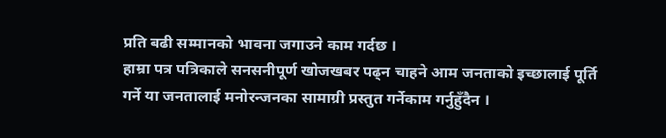प्रति बढी सम्मानको भावना जगाउने काम गर्दछ ।
हाम्रा पत्र पत्रिकाले सनसनीपूर्ण खोजखबर पढ्न चाहने आम जनताको इच्छालाई पूर्ति गर्ने या जनतालाई मनोरन्जनका सामाग्री प्रस्तुत गर्नेकाम गर्नुहुँदैन ।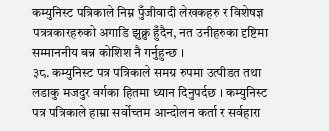कम्युनिस्ट पत्रिकाले निम्न पुँजीवादी लेखकहरु र विशेषज्ञ पत्रत्रकारहरुको अगाडि झुक्नु हुँदैन, नत उनीहरुका दृष्टिमा सम्माननीय बन्न कोशिश नै गर्नुहुन्छ ।
३८. कम्युनिस्ट पत्र पत्रिकाले समग्र रुपमा उत्पीडत तथा लडाकु मजदुर वर्गका हितमा ध्यान दिनुपर्दछ । कम्युनिस्ट पत्र पत्रिकाले हाम्रा सर्वोच्तम आन्दोलन कर्ता र सर्वहारा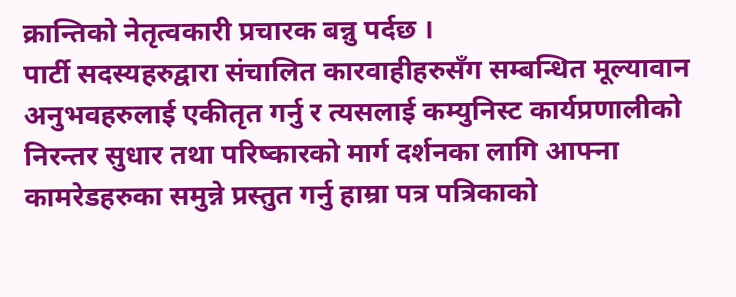क्रान्तिको नेतृत्वकारी प्रचारक बन्नु पर्दछ ।
पार्टी सदस्यहरुद्वारा संचालित कारवाहीहरुसँग सम्बन्धित मूल्यावान अनुभवहरुलाई एकीतृत गर्नु र त्यसलाई कम्युनिस्ट कार्यप्रणालीको निरन्तर सुधार तथा परिष्कारको मार्ग दर्शनका लागि आफ्ना कामरेडहरुका समुन्ने प्रस्तुत गर्नु हाम्रा पत्र पत्रिकाको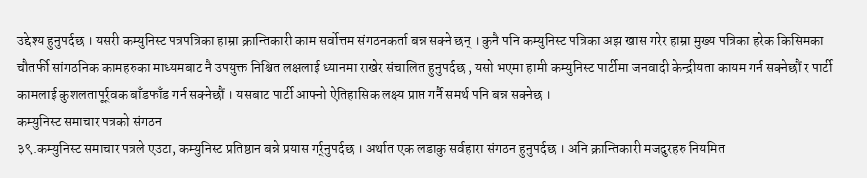उद्देश्य हुनुपर्दछ । यसरी कम्युनिस्ट पत्रपत्रिका हाम्रा क्रान्तिकारी काम सर्वोत्तम संगठनकर्ता बन्न सक्ने छन् । कुनै पनि कम्युनिस्ट पत्रिका अझ खास गरेर हाम्रा मुख्य पत्रिका हरेक किसिमका चौतर्फी सांगठनिक कामहरुका माध्यमबाट नै उपयुक्त निश्चित लक्षलाई ध्यानमा राखेर संचालित हुनुपर्दछ , यसो भएमा हामी कम्युनिस्ट पार्टीमा जनवादी केन्द्रीयता कायम गर्न सक्नेछौं र पार्टी कामलाई कुशलतापूर्र्वक बाँडफाँड गर्न सक्नेछौं । यसबाट पार्टी आफ्नो ऐतिहासिक लक्ष्य प्राप्त गर्नै समर्थ पनि बन्न सक्नेछ ।
कम्युनिस्ट समाचार पत्रको संगठन
३९.कम्युनिस्ट समाचार पत्रले एउटा, कम्युनिस्ट प्रतिष्ठान बन्ने प्रयास गर्र्नुपर्दछ । अर्थात एक लडाकु सर्वहारा संगठन हुनुपर्दछ । अनि क्रान्तिकारी मजदुरहरु नियमित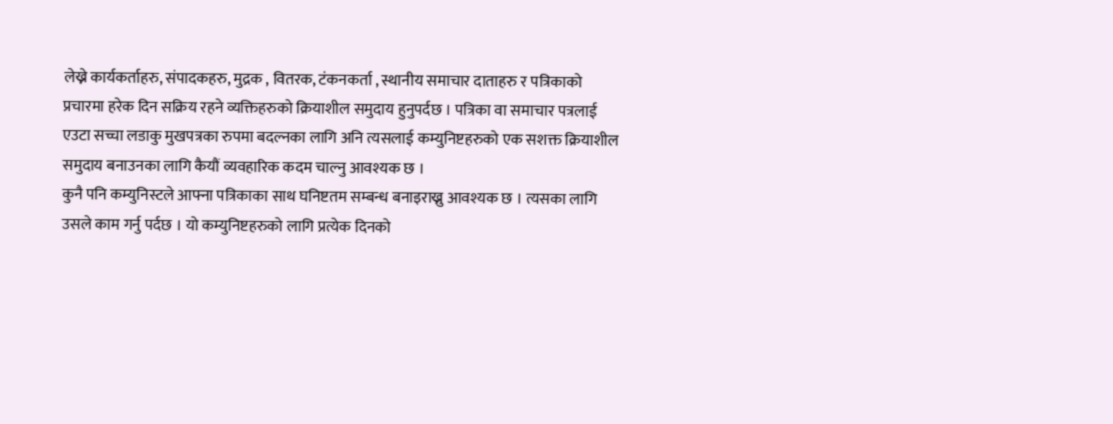लेख्ने कार्यकर्ताहरु, संपादकहरु, मुद्रक , वितरक, टंकनकर्ता , स्थानीय समाचार दाताहरु र पत्रिकाको प्रचारमा हरेक दिन सक्रिय रहने व्यक्तिहरुको क्रियाशील समुदाय हुनुपर्दछ । पत्रिका वा समाचार पत्रलाई एउटा सच्चा लडाकु मुखपत्रका रुपमा बदल्नका लागि अनि त्यसलाई कम्युनिष्टहरुको एक सशक्त क्रियाशील समुदाय बनाउनका लागि कैयौं व्यवहारिक कदम चाल्नु आवश्यक छ ।
कुनै पनि कम्युनिस्टले आफ्ना पत्रिकाका साथ घनिष्टतम सम्बन्ध बनाइराख्नु आवश्यक छ । त्यसका लागि उसले काम गर्नु पर्दछ । यो कम्युनिष्टहरुको लागि प्रत्येक दिनको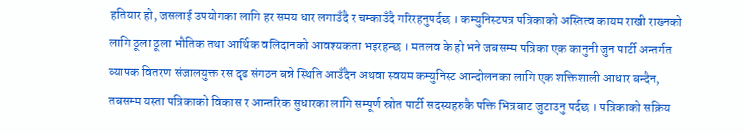हतियार हो, जसलाई उपयोगका लागि हर समय धार लगाउँदै र चम्काउँदै गरिरहनुपर्दछ । कम्युनिस्टपत्र पत्रिकाको अस्तित्व कायम राखी राख्नको लागि ठूला ठूला भौतिक तथा आर्थिक वलिदानको आवश्यकता भइरहन्छ । मतलव के हो भने जबसम्म पत्रिका एक कानुनी जुन पार्टी अन्तर्गत व्यापक वितरण संजालयुक्त रस दृढ संगठन बन्ने स्थिति आउँदैन अथवा स्वयम कम्युनिस्ट आन्दोलनका लागि एक शक्तिशाली आधार बन्दैन, तबसम्म यस्ता पत्रिकाको विकास र आन्तरिक सुधारका लागि सम्पूर्ण स्रोत पार्टी सदस्यहरुकै पक्ति भित्रबाट जुटाउनु पर्दछ । पत्रिकाको सक्रिय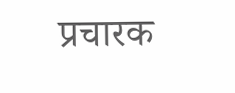प्रचारक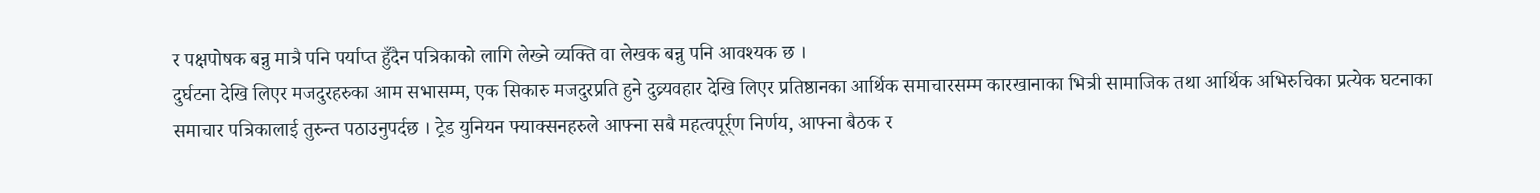र पक्षपोषक बन्नु मात्रै पनि पर्याप्त हुँदैन पत्रिकाको लागि लेख्ने व्यक्ति वा लेखक बन्नु पनि आवश्यक छ ।
दुर्घटना देखि लिएर मजदुरहरुका आम सभासम्म, एक सिकारु मजदुरप्रति हुने दुव्र्यवहार देखि लिएर प्रतिष्ठानका आर्थिक समाचारसम्म कारखानाका भित्री सामाजिक तथा आर्थिक अभिरुचिका प्रत्येक घटनाका समाचार पत्रिकालाई तुरुन्त पठाउनुपर्दछ । ट्रेड युनियन फ्याक्सनहरुले आफ्ना सबै महत्वपूर्र्ण निर्णय, आफ्ना बैठक र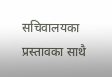सचिवालयका प्रस्तावका साथै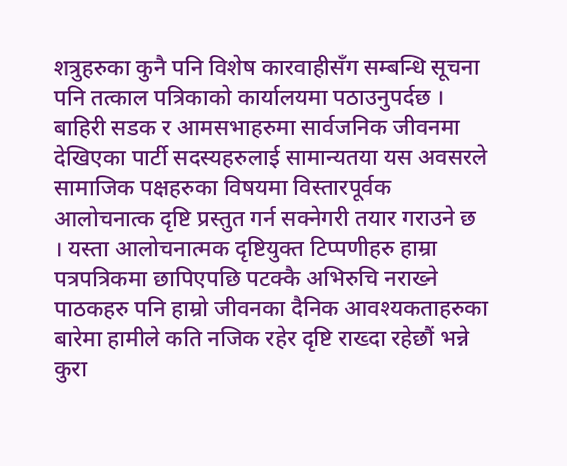शत्रुहरुका कुनै पनि विशेष कारवाहीसँग सम्बन्धि सूचना पनि तत्काल पत्रिकाको कार्यालयमा पठाउनुपर्दछ । बाहिरी सडक र आमसभाहरुमा सार्वजनिक जीवनमा देखिएका पार्टी सदस्यहरुलाई सामान्यतया यस अवसरले सामाजिक पक्षहरुका विषयमा विस्तारपूर्वक आलोचनात्क दृष्टि प्रस्तुत गर्न सक्नेगरी तयार गराउने छ । यस्ता आलोचनात्मक दृष्टियुक्त टिप्पणीहरु हाम्रा पत्रपत्रिकमा छापिएपछि पटक्कै अभिरुचि नराख्ने पाठकहरु पनि हाम्रो जीवनका दैनिक आवश्यकताहरुका बारेमा हामीले कति नजिक रहेर दृष्टि राख्दा रहेछौं भन्ने कुरा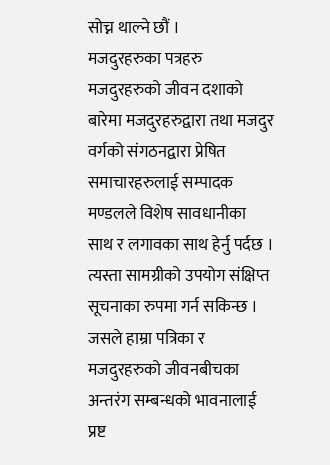सोच्न थाल्ने छौं ।
मजदुरहरुका पत्रहरु
मजदुरहरुको जीवन दशाको बारेमा मजदुरहरुद्वारा तथा मजदुर वर्गको संगठनद्वारा प्रेषित समाचारहरुलाई सम्पादक मण्डलले विशेष सावधानीका साथ र लगावका साथ हेर्नु पर्दछ । त्यस्ता सामग्रीको उपयोग संक्षिप्त सूचनाका रुपमा गर्न सकिन्छ । जसले हाम्रा पत्रिका र मजदुरहरुको जीवनबीचका अन्तरंग सम्बन्धको भावनालाई प्रष्ट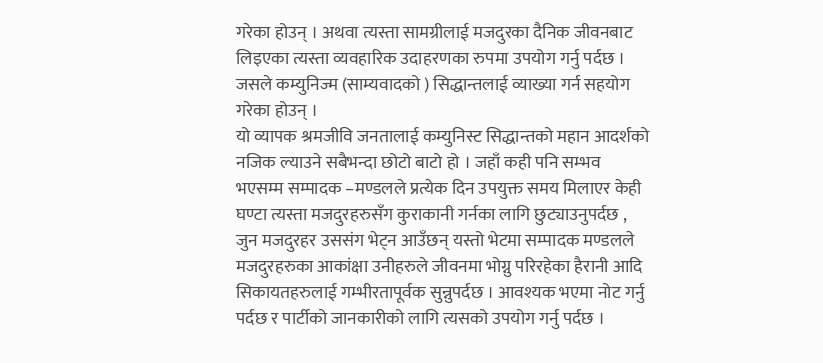गरेका होउन् । अथवा त्यस्ता सामग्रीलाई मजदुरका दैनिक जीवनबाट लिइएका त्यस्ता व्यवहारिक उदाहरणका रुपमा उपयोग गर्नु पर्दछ । जसले कम्युनिज्म (साम्यवादको ) सिद्धान्तलाई व्याख्या गर्न सहयोग गरेका होउन् ।
यो व्यापक श्रमजीवि जनतालाई कम्युनिस्ट सिद्धान्तको महान आदर्शको नजिक ल्याउने सबैभन्दा छोटो बाटो हो । जहाँ कही पनि सम्भव भएसम्म सम्पादक –मण्डलले प्रत्येक दिन उपयुक्त समय मिलाएर केही घण्टा त्यस्ता मजदुरहरुसँग कुराकानी गर्नका लागि छुट्याउनुपर्दछ , जुन मजदुरहर उससंग भेट्न आउँछन् यस्तो भेटमा सम्पादक मण्डलले मजदुरहरुका आकांक्षा उनीहरुले जीवनमा भोग्नु परिरहेका हैरानी आदि सिकायतहरुलाई गम्भीरतापूर्वक सुन्नुपर्दछ । आवश्यक भएमा नोट गर्नु पर्दछ र पार्टीको जानकारीको लागि त्यसको उपयोग गर्नु पर्दछ ।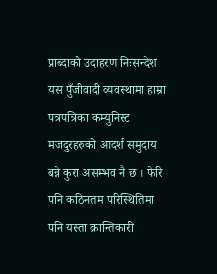प्राब्दाको उदाहरण निःसन्देश यस पुँजीवादी व्यवस्थामा हाम्रा पत्रपत्रिका कम्युनिस्ट मजदुरहरुको आदर्श समुदाय बन्ने कुरा असम्भव नै छ । फेरि पनि कठिनतम परिस्थितिमा पनि यस्ता क्रान्तिकारी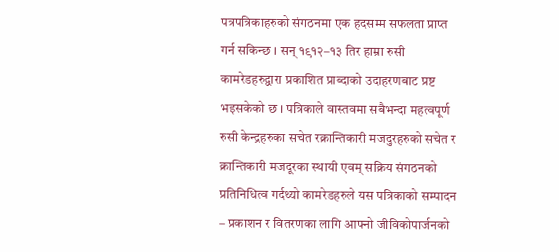पत्रपत्रिकाहरुको संगठनमा एक हदसम्म सफलता प्राप्त गर्न सकिन्छ । सन् १९१२–१३ तिर हाम्रा रुसी कामरेडहरुद्वारा प्रकाशित प्राब्दाको उदाहरणबाट प्रष्ट भइसकेको छ । पत्रिकाले वास्तवमा सबैभन्दा महत्वपूर्ण रुसी केन्द्रहरुका सचेत रक्रान्तिकारी मजदुरहरुको सचेत र क्रान्तिकारी मजदूरका स्थायी एवम् सक्रिय संगठनको प्रतिनिधित्व गर्दथ्यो कामरेडहरुले यस पत्रिकाको सम्पादन – प्रकाशन र वितरणका लागि आफ्नो जीविकोपार्जनको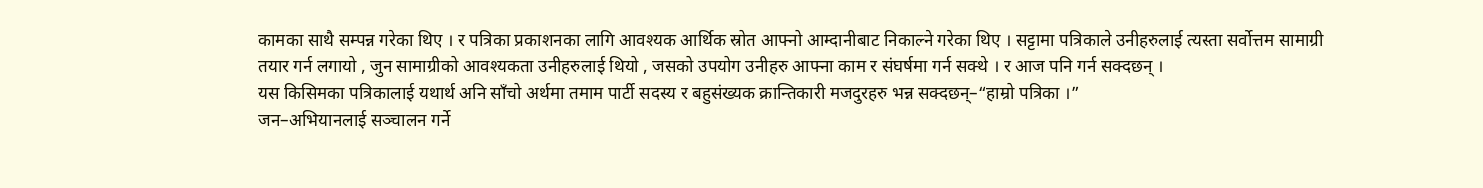कामका साथै सम्पन्न गरेका थिए । र पत्रिका प्रकाशनका लागि आवश्यक आर्थिक स्रोत आफ्नो आम्दानीबाट निकाल्ने गरेका थिए । सट्टामा पत्रिकाले उनीहरुलाई त्यस्ता सर्वोत्तम सामाग्री तयार गर्न लगायो , जुन सामाग्रीको आवश्यकता उनीहरुलाई थियो , जसको उपयोग उनीहरु आफ्ना काम र संघर्षमा गर्न सक्थे । र आज पनि गर्न सक्दछन् ।
यस किसिमका पत्रिकालाई यथार्थ अनि साँचो अर्थमा तमाम पार्टी सदस्य र बहुसंख्यक क्रान्तिकारी मजदुरहरु भन्न सक्दछन्–“हाम्रो पत्रिका ।”
जन–अभियानलाई सञ्चालन गर्ने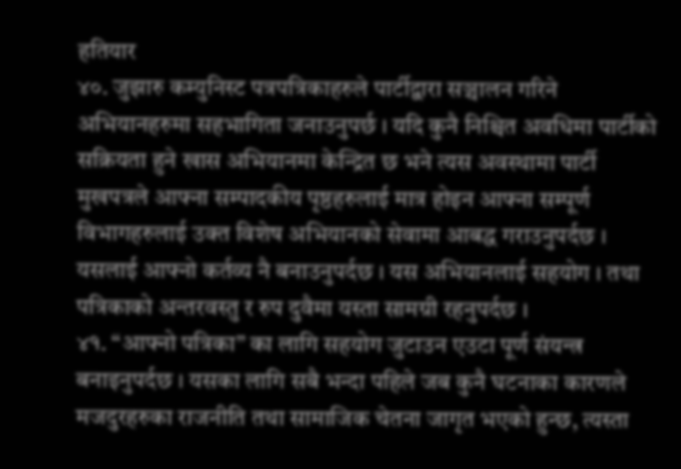हतियार
४०. जुझारु कम्युनिस्ट पत्रपत्रिकाहरुले पार्टीद्वारा सञ्चालन गरिने अभियानहरुमा सहभागिता जनाउनुपर्छ । यदि कुनै निश्चित अवधिमा पार्टीको सक्रियता हुने खास अभियानमा केन्द्रित छ भने त्यस अवस्थामा पार्टी मुखपत्रले आफ्ना सम्पादकीय पृष्ठहरुलाई मात्र होइन आफ्ना सम्पूर्ण विभागहरुलाई उक्त विशेष अभियानको सेवामा आबद्ध गराउनुपर्दछ । यसलाई आफ्नो कर्तव्य नै बनाउनुपर्दछ । यस अभियानलाई सहयोग । तथा पत्रिकाको अन्तरवस्तु र रुप दुवैमा यस्ता सामग्री रहनुपर्दछ ।
४१. “आफ्नो पत्रिका” का लागि सहयोग जुटाउन एउटा पूर्ण संयन्त्र बनाइनुपर्दछ । यसका लागि सबै भन्दा पहिले जब कुनै घटनाका कारणले मजदुरहरुका राजनीति तथा सामाजिक चेतना जागृत भएको हुन्छ, त्यस्ता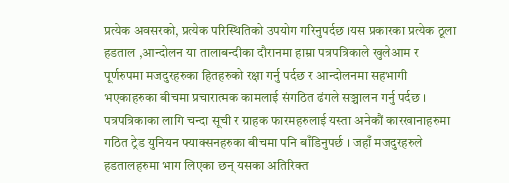प्रत्येक अवसरको, प्रत्येक परिस्थितिको उपयोग गरिनुपर्दछ ।यस प्रकारका प्रत्येक ठूला हडताल ,आन्दोलन या तालाबन्दीका दौरानमा हाम्रा पत्रपत्रिकाले खुलेआम र पूर्णरुपमा मजदुरहरुका हितहरुको रक्षा गर्नु पर्दछ र आन्दोलनमा सहभागी भएकाहरुका बीचमा प्रचारात्मक कामलाई संगठित ढंगले सञ्चालन गर्नु पर्दछ ।
पत्रपत्रिकाका लागि चन्दा सूची र ग्राहक फारमहरुलाई यस्ता अनेकौं कारखानाहरुमा गठित ट्रेड युनियन फ्याक्सनहरुका बीचमा पनि बाँडिनुपर्छ । जहाँ मजदुरहरुले हडतालहरुमा भाग लिएका छन् यसका अतिरिक्त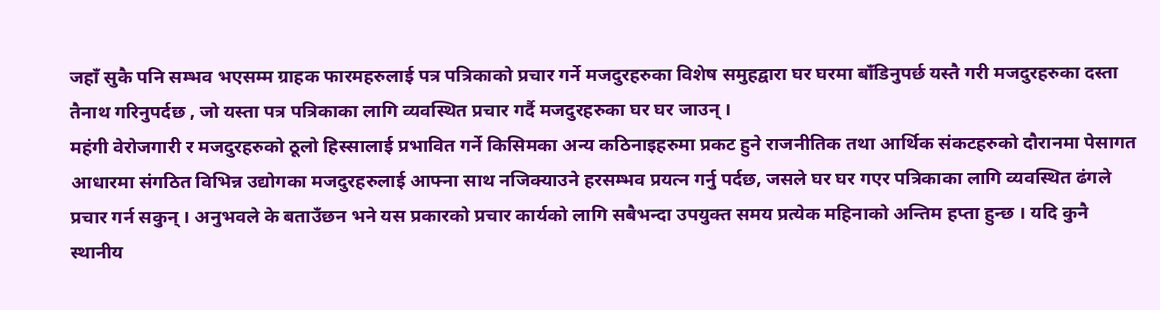जहाँ सुकै पनि सम्भव भएसम्म ग्राहक फारमहरुलाई पत्र पत्रिकाको प्रचार गर्ने मजदुरहरुका विशेष समुहद्वारा घर घरमा बाँडिनुपर्छ यस्तै गरी मजदुरहरुका दस्ता तैनाथ गरिनुपर्दछ , जो यस्ता पत्र पत्रिकाका लागि व्यवस्थित प्रचार गर्दै मजदुरहरुका घर घर जाउन् ।
महंगी वेरोजगारी र मजदुरहरुको ठूलो हिस्सालाई प्रभावित गर्ने किसिमका अन्य कठिनाइहरुमा प्रकट हुने राजनीतिक तथा आर्थिक संकटहरुको दौरानमा पेसागत आधारमा संगठित विभिन्न उद्योगका मजदुरहरुलाई आफ्ना साथ नजिक्याउने हरसम्भव प्रयत्न गर्नु पर्दछ, जसले घर घर गएर पत्रिकाका लागि व्यवस्थित ढंगले प्रचार गर्न सकुन् । अनुभवले के बताउँछन भने यस प्रकारको प्रचार कार्यको लागि सबैभन्दा उपयुक्त समय प्रत्येक महिनाको अन्तिम हप्ता हुन्छ । यदि कुनै स्थानीय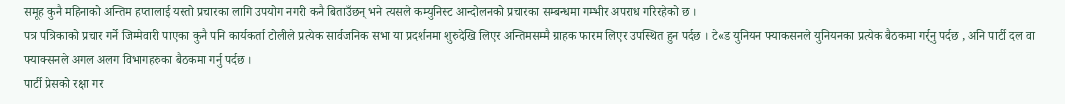समूह कुनै महिनाको अन्तिम हप्तालाई यस्तो प्रचारका लागि उपयोग नगरी कनै बिताउँछन् भने त्यसले कम्युनिस्ट आन्दोलनको प्रचारका सम्बन्धमा गम्भीर अपराध गरिरहेको छ ।
पत्र पत्रिकाको प्रचार गर्ने जिम्मेवारी पाएका कुनै पनि कार्यकर्ता टोलीले प्रत्येक सार्वजनिक सभा या प्रदर्शनमा शुरुदेखि लिएर अन्तिमसम्मै ग्राहक फारम लिएर उपस्थित हुन पर्दछ । टे«ड युनियन फ्याकसनले युनियनका प्रत्येक बैठकमा गर्र्नु पर्दछ , अनि पार्टी दल वा फ्याक्सनले अगल अलग विभागहरुका बैठकमा गर्नु पर्दछ ।
पार्टी प्रेसको रक्षा गर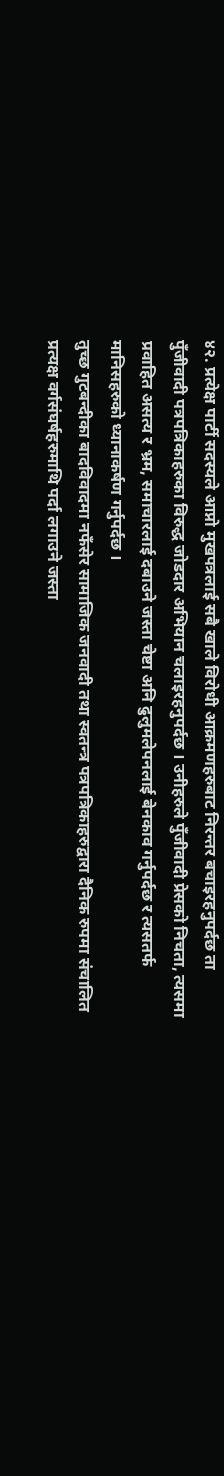४२. प्रत्येक्ष पार्टी सदस्यले आप्नो मुखपत्रलाई सबै खाले विरोधी आक्रमणहरुबाट निरन्तर बचाइरहनुपर्दछ ता पुँजीवादी पत्रपत्रिकाहरुका विरुद्ध जोडदार अभियान चलाइरहनुपर्दछ । उनीहरुले पुँजीवादी प्रेसको निचता, त्यसमा प्रवाहित असत्य र भ्रम, समाचारलाई दबाउने जस्ता चेष्टा अनि ढुलुमलेपनलाई बेनकाव गर्नुपर्दछ र त्यसतर्फ मानिसहरुको ध्यानाकर्षण गर्नुपर्दछ ।
तुच्छ गुटबन्दीका बादविवादमा नफँसेर सामाजिक जनवादी तथा स्वतन्त्र पत्रपत्रिकाहरुद्वारा दैनिक रुपमा संचालित प्रत्यक्ष वर्गसंघर्षहरुमाथि पर्दा लगाउने जस्ता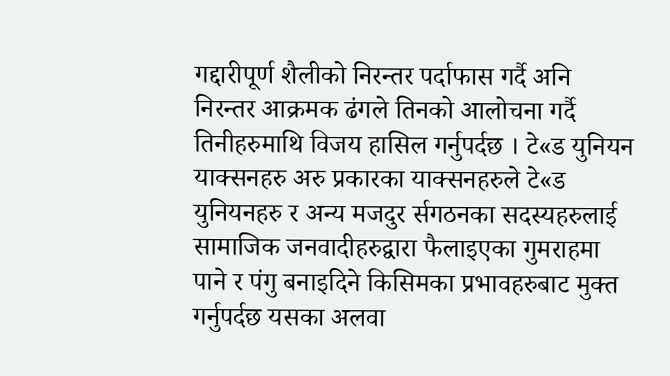गद्दारीपूर्ण शैलीको निरन्तर पर्दाफास गर्दै अनि निरन्तर आक्रमक ढंगले तिनको आलोचना गर्दै तिनीहरुमाथि विजय हासिल गर्नुपर्दछ । टे«ड युनियन याक्सनहरु अरु प्रकारका याक्सनहरुले टे«ड युनियनहरु र अन्य मजदुर र्सगठनका सदस्यहरुलाई सामाजिक जनवादीहरुद्वारा फैलाइएका गुमराहमा पाने र पंगु बनाइदिने किसिमका प्रभावहरुबाट मुक्त गर्नुपर्दछ यसका अलवा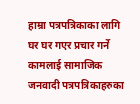हाम्रा पत्रपत्रिकाका लागि घर घर गएर प्रचार गर्ने कामलाई सामाजिक जनवादी पत्रपत्रिकाहरुका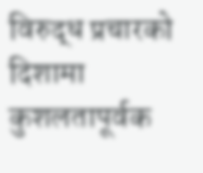विरुद्ध प्रचारको दिशामा कुशलतापूर्वक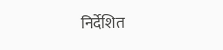निर्देशित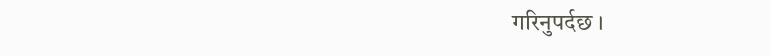गरिनुपर्दछ ।